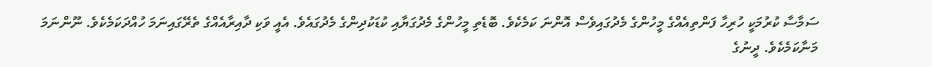ސަމާސާ ކުރުމަކީ ހުރިހާ ފަންތިއެއްގެ މީހުންގެ މެދުގައިވެސް އޮންނަ ކަމެކެވެ. ބޮޑެތި މީހުންގެ މެދުގަޔާއި ކުޑަކުދިންގެ މެދުގައެވެ. އެއީ ވަކި ދާއިރާއެއްގެ ތެރޭގައިނަމަ ހުއްދަކަމެކެވެ. ނޫންނަމަ މަނާކަމެކެވެ. ދީނުގެ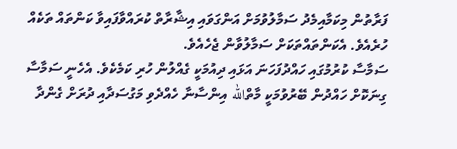ފަރާތުން މިކަމާއިމެދު ސަމާލުވުމަށް އަންގަވައި އިޝާރާތް ކުރައްވާފައިވާ ކަންތައް ތަކެއް ހުރެއެވެ. އެކަންތައްތަކަށް ސަމާލުވާން ޖެހެއެވެ.
ސަމާސާ ކުރުމުގައި ހައްދުފަހަނަ އަޅައި ދިއުމަކީ ގެއްލުން ހުރި ކަމެކެވެ. އެހެނީ ސަމާސާ ގިނަކޮށް ހައްދުން ބޭރުވުމަކީ މާތްالله އިންސާނާ ހެއްދެވި މަގުސަދާއި ދުރަށް ގެންދާ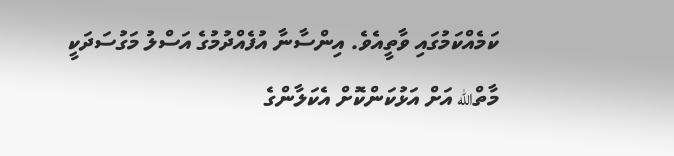ކަމެއްކަމުގައި ވާތީއެވެ. އިންސާނާ އުފެއްދުމުގެ އަސްލު މަގުސަދަކީ މާތްالله އަށް އަޅުކަންކޮށް އެކަލާންގެ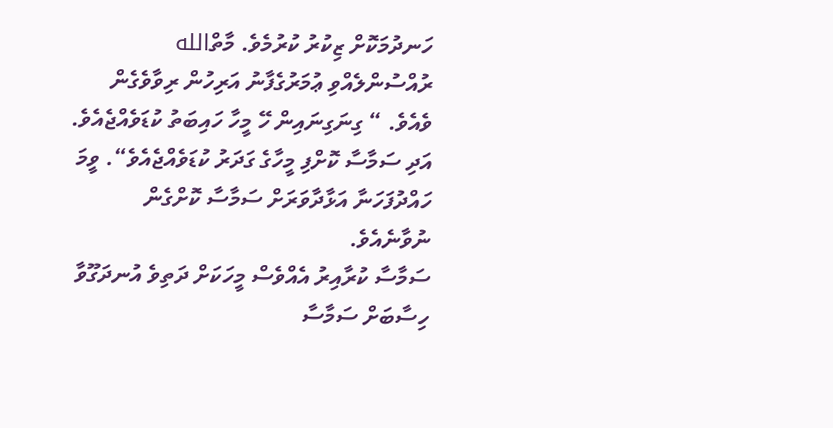ހަނދުމަކޮށް ޒިކުރު ކުރުމެވެ. މާތްالله ރުއްސުންލެއްވި ޢުމަރުގެފާނު އަރިހުން ރިވާވެގެން ވެއެވެ. “ ގިނަގިނައިން ހޭ މީހާ ހައިބަތު ކުޑަވެއްޖެއެވެ. އަދި ސަމާސާ ކޮށްފި މީހާގެ ގަދަރު ކުޑަވެއްޖެއެވެ“. ވީމަ ހައްދުފަހަނާ އަޅާދާވަރަށް ސަމާސާ ކޮށްގެން ނުވާނެއެވެ.
ސަމާސާ ކުރާއިރު އެއްވެސް މީހަކަށް ދަތިވެ އުނދަގޫވާ ހިސާބަށް ސަމާސާ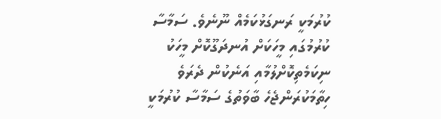ކުރުމަކީ ރަނގަޅުކަމެއް ނޫނެވެ. ސަމާސާ ކުރުމުގައި މީހަކަށް އުނދަގޫކޮށް މީހަކު ނިކަމެތިކޮށްލުމާއި އަނެކުން ދެރަވެ ހިތާމަކުރަންޖެހެ ބާވަތުގެ ސަމާސާ ކުރުމަކީ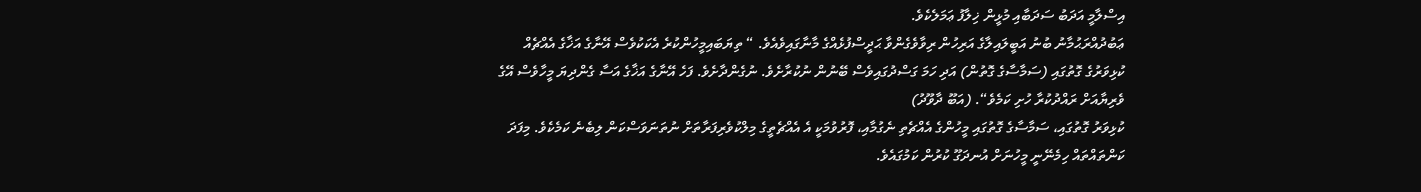އިސްލާމީ އަދަބު ސަދަބާއި މުޅީން ޚިލާފު ޢަމަލެކެވެ.
ޢަބުދުއްރަޙުމާނު ބުނު އަބީލައިލާގެ އަރިހުން ރިވާވެގެންވާ ޙަދީސްފުޅެއްގެ މާނާގައިވެއެވެ. “ ތިޔަބައިމީހުންކުރެ އެކަކުވެސް އޭނާގެ އަޚާގެ އެއްޗެއް ކުޅިވަރުގެ ގޮތުގައި (ސަމާސާގެ ގޮތުން) އަދި ހަމަ ގަސްދުގައިވެސް ބޭނުން ނުކުރާށެވެ. ނުގެންދާށެވެ. ފަހެ އޭނާގެ އަޚާގެ އަސާ ގެންދިޔަ މީހާވެސް އޭގެ ވެރިޔާއަށް ރައްދުކުރާ ހުށި ކަމެވެ“. (އަބޫ ދާވޫދު)
ކުޅިވަރު ގޮތުގައި، ސަމާސާގެ ގޮތުގައި މީހުންގެ އެއްޗެތި ނެގުމާއި، ފޮރުވުމަކީ އެ އެއްޗެތީގެ މިލްކުވެރިފަރާތަށް ނުތަނަވަސްކަން ލިބެނެ ކަމެކެވެ. މިފަދަ ކަންތައްތައް ހިމެނޭނީ މީހުނަށް އުނދަގޫ ކުރުން ކަމުގައެވެ.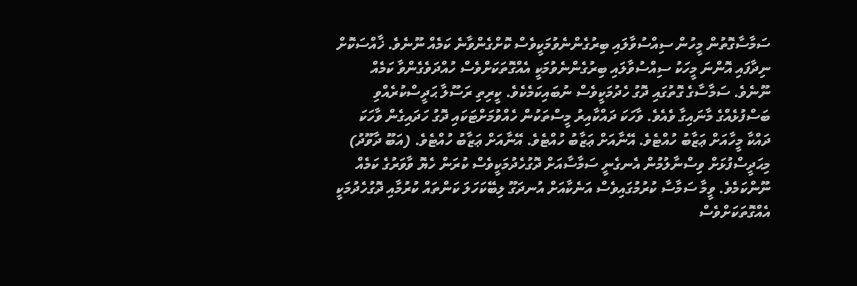ސަމާސާގޮތުން މީހުން ސިއްސުވާލައި ބިރުގެންނެވުމަކީވެސް ކޮށްގެންވާނެ ކަމެއް ނޫނެވެ. ޚާއްސަކޮށް ނިދާފައި އޮންނަ މީހަކު ސިއްސުވާލައި ބިރުގެންނެވުމަކީ އެއްގޮތަކަށްވެސް ހުއްދަވެގެންވާ ކަމެއް ނޫނެވެ. ސަމާސާގެ ގޮތުގައި ދޮގު ހެދުމަކީވެސް ނުބައިކަމެކެވެ. ކީރިތި ރަސޫލާ ޙަދީސްކުރެއްވި ބަސްފުޅެއްގެ މާނައިގާ ވެއެވެ. ވާހަކަ ދައްކާއިރު މީސްތަކުން ހެއްވުމަށްޓަކައި ދޮގު ހަދައިގެން ވާހަކަ ދައްކާ މީހާއަށް ޢަޒާބު ހުއްޓެވެ. އޭނާއަށް ޢަޒާބު ހުއްޓެވެ. އޭނާއަށް ޢަޒާބު ހުއްޓެވެ. (އަބޫ ދާވޫދު)
މިޙަދީސްފުޅަށް ވިސްނާލުމުން އެނގެނީ ސަމާސާއަށް ދޮގުހެދުމަކީވެސް ކުރަން ހެޔޮ ވާވަރުގެ ކަމެއް ނޫންކަމެވެ. ވީމާ ސަމާސާ ކުރުމުގައިވެސް އަނެކާއަށް އުނދަގޫ ލިބޭކަހަލަ ކަންތައް ކުރުމާއި ދޮގުހެދުމަކީ އެއްގޮތަކަށްވެސް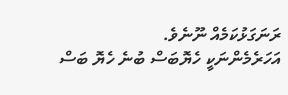ރަނަގަޅުކަމެއް ނޫނެވެ.
އަހަރެމެންނަކީ ހެޔޮބަސް ބުނެ ހެޔޮ ބަސް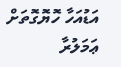އަޑުއަހާ ހޮޔޮގޮތަށް ޢަމަލުރާ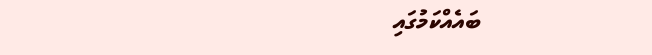ބައެއްކަމުގައި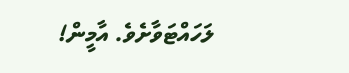ލަހައްޓަވާށެވެ. އާމީން!